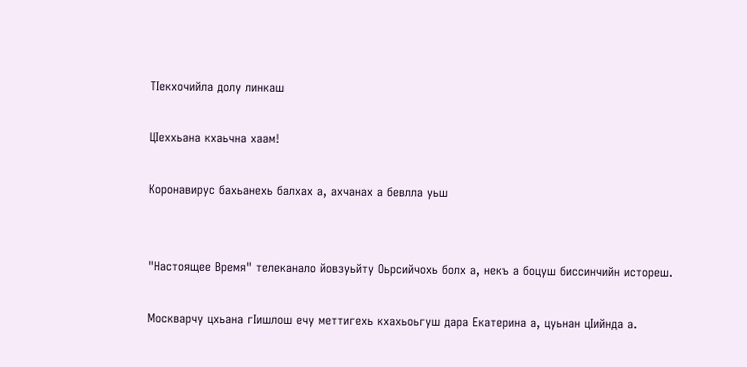ТIекхочийла долу линкаш

ЦIеххьана кхаьчна хаам!

Коронавирус бахьанехь балхах а, ахчанах а бевлла уьш


"Настоящее Время" телеканало йовзуьйту Оьрсийчохь болх а, некъ а боцуш биссинчийн истореш.

Москварчу цхьана гIишлош ечу меттигехь кхахьоьгуш дара Екатерина а, цуьнан цIийнда а.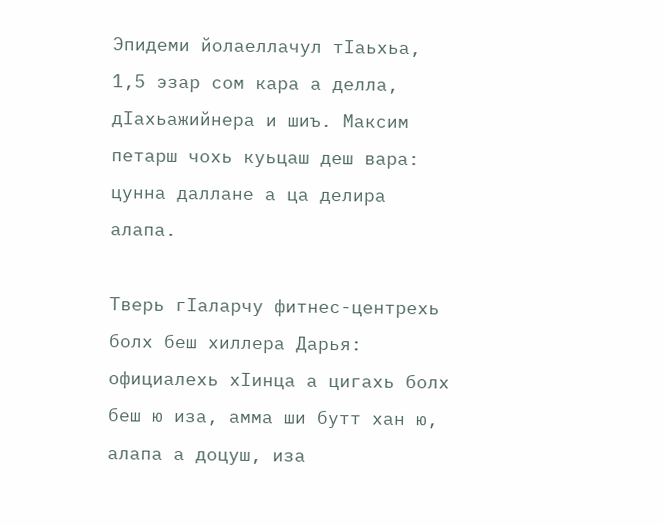Эпидеми йолаеллачул тIаьхьа, 1,5 эзар сом кара а делла, дIахьажийнера и шиъ. Максим петарш чохь куьцаш деш вара: цунна даллане а ца делира алапа.

Тверь гIаларчу фитнес-центрехь болх беш хиллера Дарья: официалехь хIинца а цигахь болх беш ю иза, амма ши бутт хан ю, алапа а доцуш, иза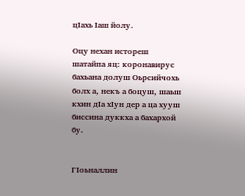цIахь Iаш йолу.

Оцу нехан истореш шатайпа яц: коронавирус бахьана долуш Оьрсийчохь болх а, некъ а боцуш, шаьш кхин дIа хIун дер а ца хууш биссина дуккха а бахархой бу.


ГIоьналлин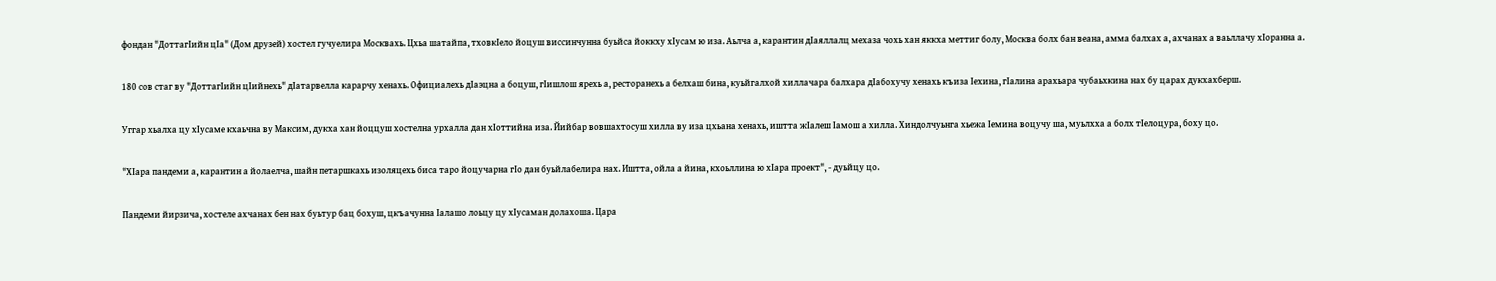фондан "ДоттагIийн цIа" (Дом друзей) хостел гучуелира Москвахь. Цхьа шатайпа, тховкIело йоцуш виссинчунна буьйса йоккху хIусам ю иза. Аьлча а, карантин дIаяллалц мехаза чохь хан яккха меттиг болу, Москва болх бан веана, амма балхах а, ахчанах а ваьллачу хIоранна а.

180 сов стаг ву "ДоттагIийн цIийнехь" дIатарвелла карарчу хенахь. Официалехь дIаэцна а боцуш, гIишлош ярехь а, ресторанехь а белхаш бина, куьйгалхой хиллачара балхара дIабохучу хенахь къиза Iехина, гIалина арахьара чубаьхкина нах бу царах дукхахберш.

Уггар хьалха цу хIусаме кхаьчна ву Максим, дукха хан йоццуш хостелна урхалла дан хIоттийна иза. Йийбар вовшахтосуш хилла ву иза цхьана хенахь, иштта жIалеш Iамош а хилла. Хиндолчуьнга хьежа Iемина воцучу ша, муьлхха а болх тIелоцура, боху цо.

"ХIара пандеми а, карантин а йолаелча, шайн петаршкахь изоляцехь биса таро йоцучарна гIо дан буьйлабелира нах. Иштта, ойла а йина, кхоьллина ю хIара проект", - дуьйцу цо.

Пандеми йирзича, хостеле ахчанах бен нах буьтур бац бохуш, цкъачунна Iалашо лоьцу цу хIусаман долахоша. Цара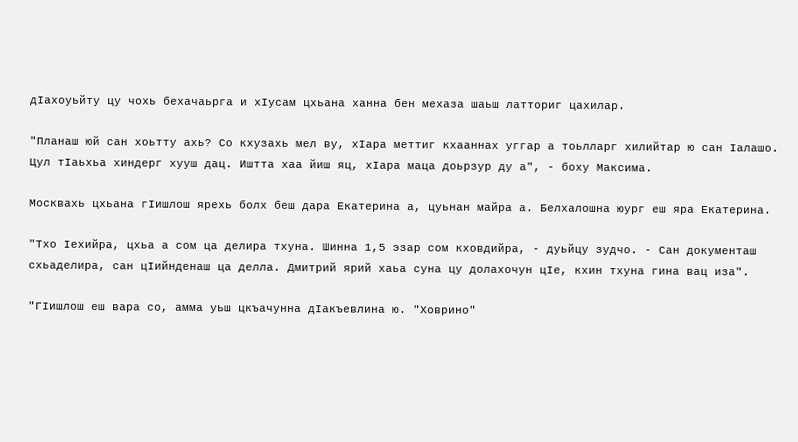дIахоуьйту цу чохь бехачаьрга и хIусам цхьана ханна бен мехаза шаьш латториг цахилар.

"Планаш юй сан хоьтту ахь? Со кхузахь мел ву, хIара меттиг кхааннах уггар а тоьлларг хилийтар ю сан Iалашо. Цул тIаьхьа хиндерг хууш дац. Иштта хаа йиш яц, хIара маца доьрзур ду а", - боху Максима.

Москвахь цхьана гIишлош ярехь болх беш дара Екатерина а, цуьнан майра а. Белхалошна юург еш яра Екатерина.

"Тхо Iехийра, цхьа а сом ца делира тхуна. Шинна 1,5 эзар сом кховдийра, - дуьйцу зудчо. - Сан документаш схьаделира, сан цIийнденаш ца делла. Дмитрий ярий хаьа суна цу долахочун цIе, кхин тхуна гина вац иза".

"ГIишлош еш вара со, амма уьш цкъачунна дIакъевлина ю. "Ховрино"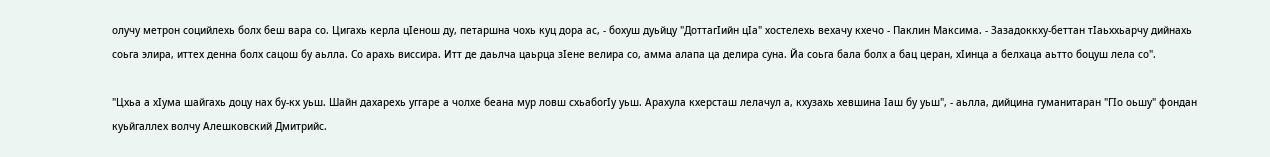олучу метрон социйлехь болх беш вара со. Цигахь керла цIенош ду, петаршна чохь куц дора ас, - бохуш дуьйцу "ДоттагIийн цIа" хостелехь вехачу кхечо - Паклин Максима. - Зазадоккху-беттан тIаьххьарчу дийнахь соьга элира, иттех денна болх сацош бу аьлла. Со арахь виссира. Итт де даьлча цаьрца зIене велира со, амма алапа ца делира суна. Йа соьга бала болх а бац церан, хIинца а белхаца аьтто боцуш лела со".

"Цхьа а хIума шайгахь доцу нах бу-кх уьш. Шайн дахарехь уггаре а чолхе беана мур ловш схьабогIу уьш. Арахула кхерсташ лелачул а, кхузахь хевшина Iаш бу уьш", - аьлла, дийцина гуманитаран "ГIо оьшу" фондан куьйгаллех волчу Алешковский Дмитрийс.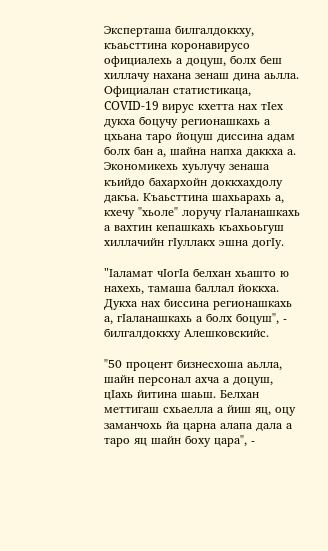Эксперташа билгалдоккху, къаьсттина коронавирусо официалехь а доцуш, болх беш хиллачу нахана зенаш дина аьлла. Официалан статистикаца, COVID-19 вирус кхетта нах тIех дукха боцучу регионашкахь а цхьана таро йоцуш диссина адам болх бан а, шайна напха даккха а. Экономикехь хуьлучу зенаша къийдо бахархойн доккхахдолу дакъа. Къаьсттина шахьарахь а, кхечу "хьоле" лоручу гIаланашкахь а вахтин кепашкахь къахьоьгуш хиллачийн гIуллакх эшна догIу.

"Iаламат чIогIа белхан хьашто ю нахехь, тамаша баллал йоккха. Дукха нах биссина регионашкахь а, гIаланашкахь а болх боцуш", - билгалдоккху Алешковскийс.

"50 процент бизнесхоша аьлла, шайн персонал ахча а доцуш, цIахь йитина шаьш. Белхан меттигаш схьаелла а йиш яц, оцу заманчохь йа царна алапа дала а таро яц шайн боху цара", -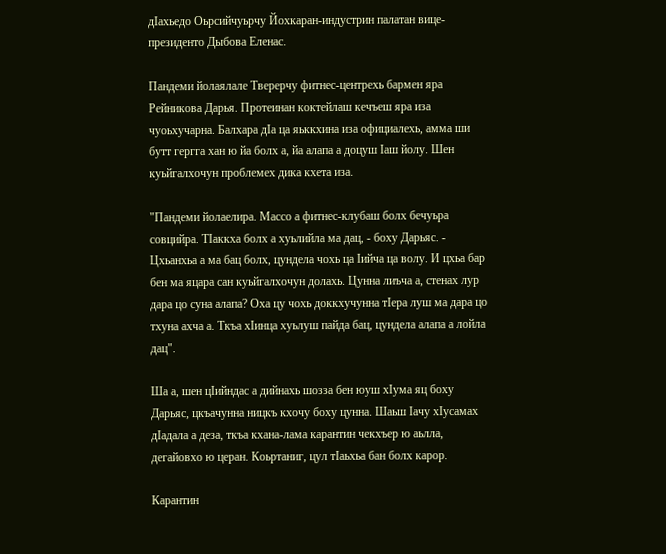дIахьедо Оьрсийчуьрчу Йохкаран-индустрин палатан вице-президенто Дыбова Еленас.

Пандеми йолаялале Тверерчу фитнес-центрехь бармен яра Рейникова Дарья. Протеинан коктейлаш кечъеш яра иза чуоьхучарна. Балхара дIа ца яьккхина иза официалехь, амма ши бутт гергга хан ю йа болх а, йа алапа а доцуш Iаш йолу. Шен куьйгалхочун проблемех дика кхета иза.

"Пандеми йолаелира. Массо а фитнес-клубаш болх бечуьра совцийра. ТIаккха болх а хуьлийла ма дац, - боху Дарьяс. - Цхьанхьа а ма бац болх, цундела чохь ца Iийча ца волу. И цхьа бар бен ма яцара сан куьйгалхочун долахь. Цунна лиъча а, стенах лур дара цо суна алапа? Оха цу чохь доккхучунна тIера луш ма дара цо тхуна ахча а. Ткъа хIинца хуьлуш пайда бац, цундела алапа а лойла дац".

Ша а, шен цIийндас а дийнахь шозза бен юуш хIума яц боху Дарьяс, цкъачунна ницкъ кхочу боху цунна. Шаьш Iачу хIусамах дIадала а деза, ткъа кхана-лама карантин чекхъер ю аьлла, дегайовхо ю церан. Коьртаниг, цул тIаьхьа бан болх карор.

Карантин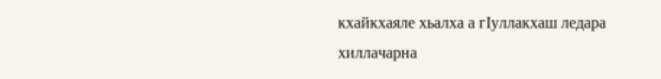кхайкхаяле хьалха а гIуллакхаш ледара хиллачарна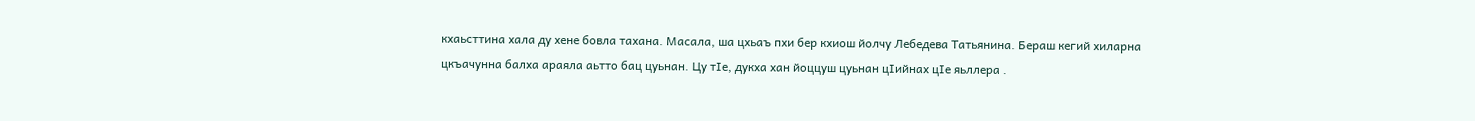кхаьсттина хала ду хене бовла тахана. Масала, ша цхьаъ пхи бер кхиош йолчу Лебедева Татьянина. Бераш кегий хиларна цкъачунна балха араяла аьтто бац цуьнан. Цу тIе, дукха хан йоццуш цуьнан цIийнах цIе яьллера .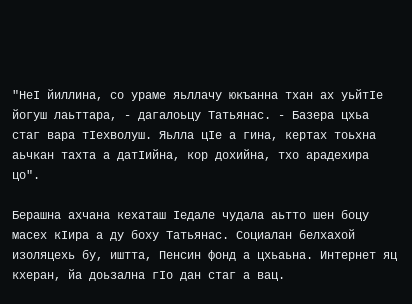"НеI йиллина, со ураме яьллачу юкъанна тхан ах уьйтIе йогуш лаьттара, - дагалоьцу Татьянас. - Базера цхьа стаг вара тIехволуш. Яьлла цIе а гина, кертах тоьхна аьчкан тахта а датIийна, кор дохийна, тхо арадехира цо".

Берашна ахчана кехаташ Iедале чудала аьтто шен боцу масех кIира а ду боху Татьянас. Социалан белхахой изоляцехь бу, иштта, Пенсин фонд а цхьаьна. Интернет яц кхеран, йа доьзална гIо дан стаг а вац.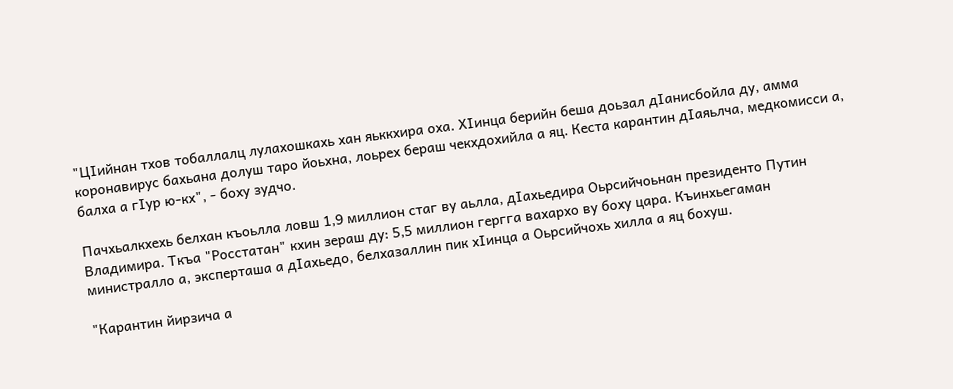"ЦIийнан тхов тобаллалц лулахошкахь хан яьккхира оха. ХIинца берийн беша доьзал дIанисбойла ду, амма коронавирус бахьана долуш таро йоьхна, лоьрех бераш чекхдохийла а яц. Кеста карантин дIаяьлча, медкомисси а, балха а гIур ю-кх", - боху зудчо.

Пачхьалкхехь белхан къоьлла ловш 1,9 миллион стаг ву аьлла, дIахьедира Оьрсийчоьнан президенто Путин Владимира. Ткъа "Росстатан" кхин зераш ду: 5,5 миллион гергга вахархо ву боху цара. Къинхьегаман министралло а, эксперташа а дIахьедо, белхазаллин пик хIинца а Оьрсийчохь хилла а яц бохуш.

"Карантин йирзича а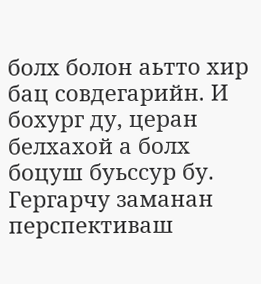болх болон аьтто хир бац совдегарийн. И бохург ду, церан белхахой а болх боцуш буьссур бу. Гергарчу заманан перспективаш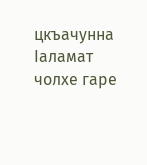цкъачунна Iаламат чолхе гаре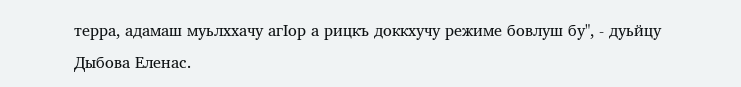терра, адамаш муьлххачу агIор а рицкъ доккхучу режиме бовлуш бу", - дуьйцу Дыбова Еленас.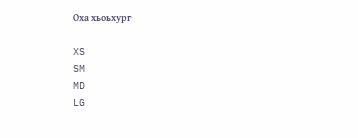Оха хьоьхург

XS
SM
MD
LG